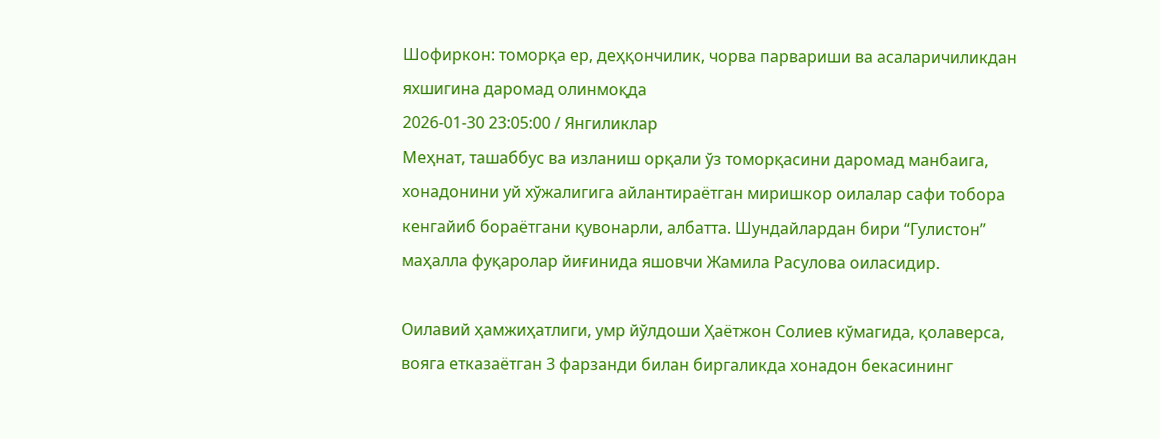Шофиркон: томорқа ер, деҳқончилик, чорва парвариши ва асаларичиликдан яхшигина даромад олинмоқда
2026-01-30 23:05:00 / Янгиликлар
Меҳнат, ташаббус ва изланиш орқали ўз томорқасини даромад манбаига, хонадонини уй хўжалигига айлантираётган миришкор оилалар сафи тобора кенгайиб бораётгани қувонарли, албатта. Шундайлардан бири “Гулистон” маҳалла фуқаролар йиғинида яшовчи Жамила Расулова оиласидир.

Оилавий ҳамжиҳатлиги, умр йўлдоши Ҳаётжон Солиев кўмагида, қолаверса, вояга етказаётган 3 фарзанди билан биргаликда хонадон бекасининг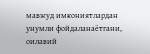мавжуд имкониятлардан унумли фойдаланаётгани, оилавий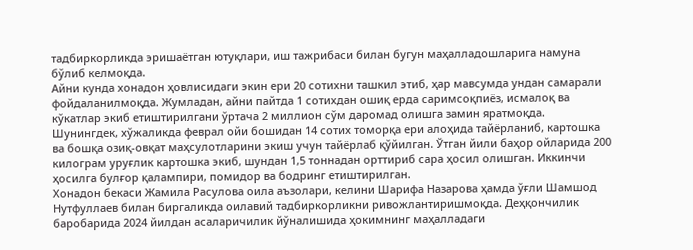тадбиркорликда эришаётган ютуқлари, иш тажрибаси билан бугун маҳалладошларига намуна бўлиб келмоқда.
Айни кунда хонадон ҳовлисидаги экин ери 20 сотихни ташкил этиб, ҳар мавсумда ундан самарали фойдаланилмоқда. Жумладан, айни пайтда 1 сотихдан ошиқ ерда саримсоқпиёз, исмалоқ ва кўкатлар экиб етиштирилгани ўртача 2 миллион сўм даромад олишга замин яратмоқда.
Шунингдек, хўжаликда феврал ойи бошидан 14 сотих томорқа ери алоҳида тайёрланиб, картошка ва бошқа озиқ-овқат маҳсулотларини экиш учун тайёрлаб қўйилган. Ўтган йили баҳор ойларида 200 килограм уруғлик картошка экиб, шундан 1,5 тоннадан орттириб сара ҳосил олишган. Иккинчи ҳосилга булғор қалампири, помидор ва бодринг етиштирилган.
Хонадон бекаси Жамила Расулова оила аъзолари, келини Шарифа Назарова ҳамда ўғли Шамшод Нутфуллаев билан биргаликда оилавий тадбиркорликни ривожлантиришмоқда. Деҳқончилик баробарида 2024 йилдан асаларичилик йўналишида ҳокимнинг маҳалладаги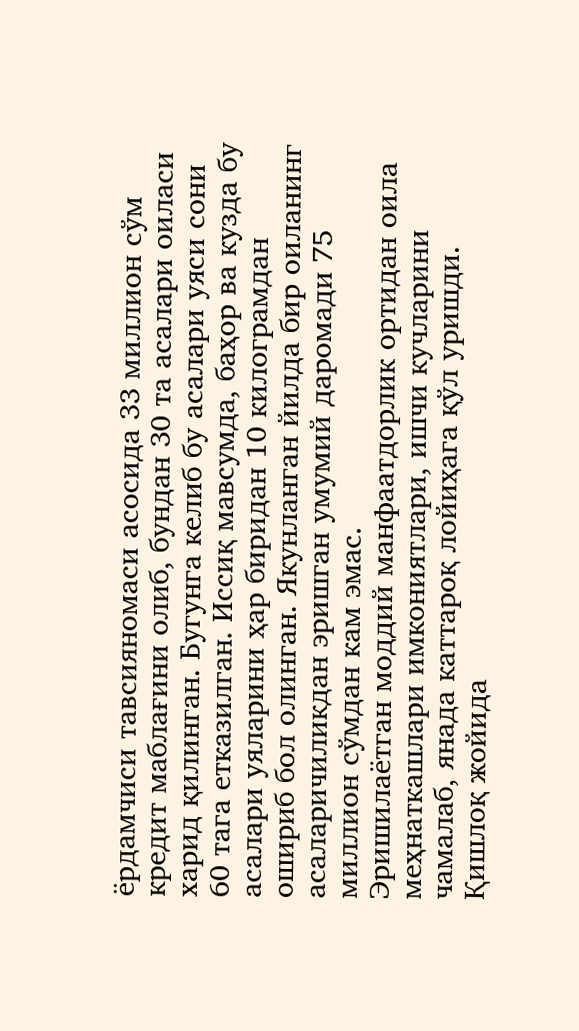ёрдамчиси тавсияномаси асосида 33 миллион сўм кредит маблағини олиб, бундан 30 та асалари оиласи харид қилинган. Бугунга келиб бу асалари уяси сони 60 тага етказилган. Иссиқ мавсумда, баҳор ва кузда бу асалари уяларини ҳар биридан 10 килограмдан ошириб бол олинган. Якунланган йилда бир оиланинг асаларичиликдан эришган умумий даромади 75 миллион сўмдан кам эмас.
Эришилаётган моддий манфаатдорлик ортидан оила меҳнаткашлари имкониятлари, ишчи кучларини чамалаб, янада каттароқ лойиҳага қўл уришди. Қишлоқ жойида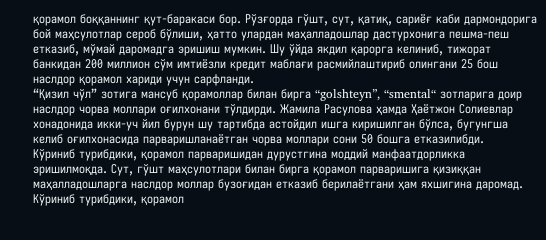қорамол боққаннинг қут-баракаси бор. Рўзғорда гўшт, сут, қатиқ, сариёғ каби дармондорига бой маҳсулотлар сероб бўлиши, ҳатто улардан маҳалладошлар дастурхонига пешма-пеш етказиб, мўмай даромадга эришиш мумкин. Шу ўйда якдил қарорга келиниб, тижорат банкидан 200 миллион сўм имтиёзли кредит маблағи расмийлаштириб олингани 25 бош наслдор қорамол хариди учун сарфланди.
“Қизил чўл” зотига мансуб қорамоллар билан бирга “golshteyn”, “smental“ зотларига доир наслдор чорва моллари оғилхонани тўлдирди. Жамила Расулова ҳамда Ҳаётжон Солиевлар хонадонида икки-уч йил бурун шу тартибда астойдил ишга киришилган бўлса, бугунгша келиб оғилхонасида парваришланаётган чорва моллари сони 50 бошга етказилибди.
Кўриниб турибдики, қорамол парваришидан дурустгина моддий манфаатдорликка эришилмоқда. Сут, гўшт маҳсулотлари билан бирга қорамол парваришига қизиққан маҳалладошларга наслдор моллар бузоғидан етказиб берилаётгани ҳам яхшигина даромад.
Кўриниб турибдики, қорамол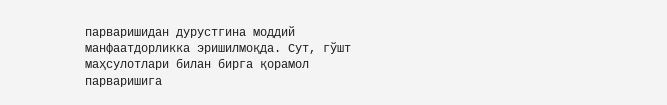парваришидан дурустгина моддий манфаатдорликка эришилмоқда. Сут, гўшт маҳсулотлари билан бирга қорамол парваришига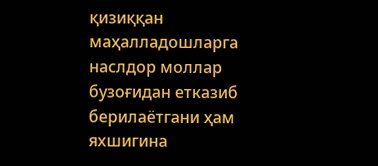қизиққан маҳалладошларга наслдор моллар бузоғидан етказиб берилаётгани ҳам яхшигина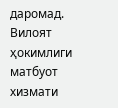даромад.
Вилоят ҳокимлиги матбуот хизмати